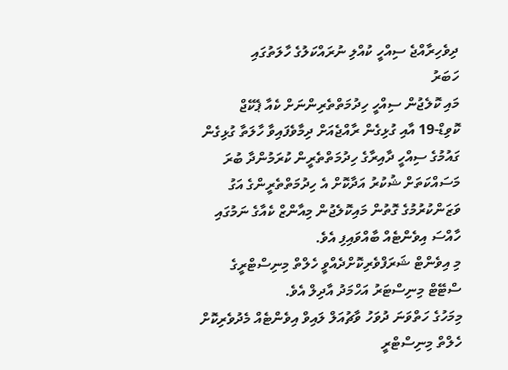ދިވެހިރާއްޖެ ސިއްހީ ކުއްލި ނުރައްކަލުގެ ހާލަތުގައި
ހަބަރު
މައި ކޮލެޖުން ސިއްހީ ހިދުމަތްތެރިންނަށް ކެއާ ޕެކޭޖް
ކޮވިޑް-19 އާއި ގުޅިގެން ރާއްޖެއަށް ދިމާވެފައިވާ ހާލަތާ ގުޅިގެން ގައުމުގެ ސިއްހީ ދާއިރާގެ ހިދުމަތްތެރީން ކުރަމުންދާ ބުރަ މަސައްކަތަށް ޝުކުރު އަދާކޮށް އެ ހިދުމަތްތެރީންގެ އަގު ވަޒަންކުރުމުގެ ގޮތުން މައިކޮލެޖުން މިއާންޒް ކެއާގެ ނަމުގައި ހާއްސަ އިވެންޓެއް ބާއްވައިފި އެވެ.
މި އިވެންޓް ޝަރަފްވެރިކޮށްދެއްވީ ހެލްތް މިނިސްޓްރީގެ ސްޓޭޓް މިނިސްޓަރު އަހްމަދު އާދިލް އެވެ.
މިމަހުގެ ހަތްވަނަ ދުވަހު ވާޗުއަލް ލައިވް އިވެންޓެއް މެދުވެރިކޮށް ހެލްތް މިނިސްޓްރީ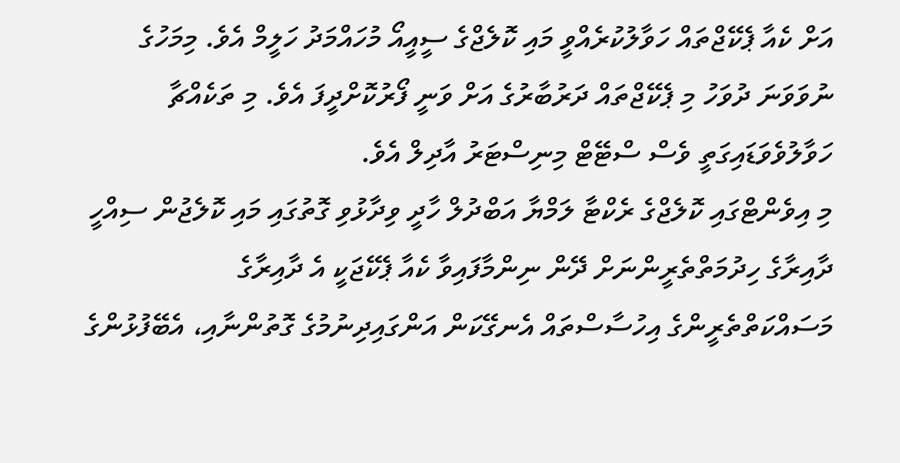އަށް ކެއާ ޕެކޭޖްތައް ހަވާލުކުރެއްވީ މައި ކޮލެޖްގެ ސީއީއޯ މުހައްމަދު ހަލީމް އެވެ. މިމަހުގެ ނުވަވަނަ ދުވަހު މި ޕެކޭޖްތައް ދަރުބާރުގެ އަށް ވަނީ ފޯރުކޮށްދީފަ އެވެ. މި ތަކެއްޗާ ހަވާލުވެވަޑައިގަތީ ވެސް ސްޓޭޓް މިނިސްޓަރު އާދިލް އެވެ.
މި އިވެންޓްގައި ކޮލެޖްގެ ރެކްޓާ ލަމްޔާ އަބްދުލް ހާދީ ވިދާޅުވި ގޮތުގައި މައި ކޮލެޖުން ސިއްހީ ދާއިރާގެ ހިދުމަތްތެރީންނަށް ދޭން ނިންމާފައިވާ ކެއާ ޕެކޭޖަކީ އެ ދާއިރާގެ މަސައްކަތްތެރީންގެ އިހުސާސްތައް އެނގޭކަން އަންގައިދިނުމުގެ ގޮތުންނާއި، އެބޭފުޅުންގެ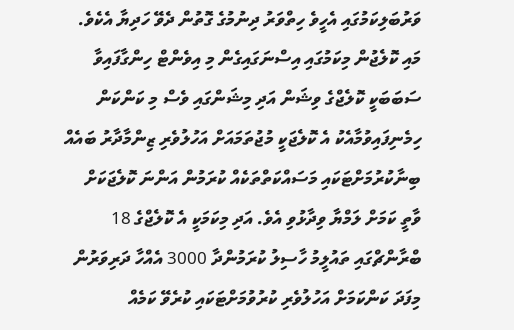ވަރުބަލިކަމުގައި އެހީވެ ހިތްވަރު ދިނުމުގެ ގޮތުން ދެވޭ ހަދިޔާ އެކެވެ.
މައި ކޮލެޖުން މިކަމުގައި އިސްނަގައިގެން މި އިވެންޓް ހިންގާފައިވާ ސަބަބަކީ ކޮލެޖްގެ ވިޝަން އަދި މިޝަންގައި ވެސް މި ކަންކަން ހިމެނިފައިވުމާއެކު އެ ކޮލެޖަކީ މުޖުތަމައަށް އަހުލުވެރި ޒިންމާދާރު ބައެއް ބިނާކުރުމަށްޓަކައި މަސައްކަތްތަކެއް ކުރަމުން އަންނަ ކޮލެޖަކަށް ވާތީ ކަމަށް ލަމްޔާ ވިދާޅުވި އެވެ. އަދި މިކަމަކީ އެ ކޮލެޖްގެ 18 ބްރާންޗްގައި ތައުލީމު ހާސިލު ކުރަމުންދާ 3000 އެއްހާ ދަރިވަރުން މިފަދަ ކަންކަމަށް އަހުލުވެރި ކުރުވުމަށްޓަކައި ކުރެވޭ ކަމެއް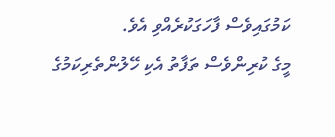ކަމުގައިވެސް ފާހަގަކުރެއްވި އެވެ.
މީގެ ކުރިންވެސް ތަފާތު އެކި ހޭލުންތެރިކަމުގެ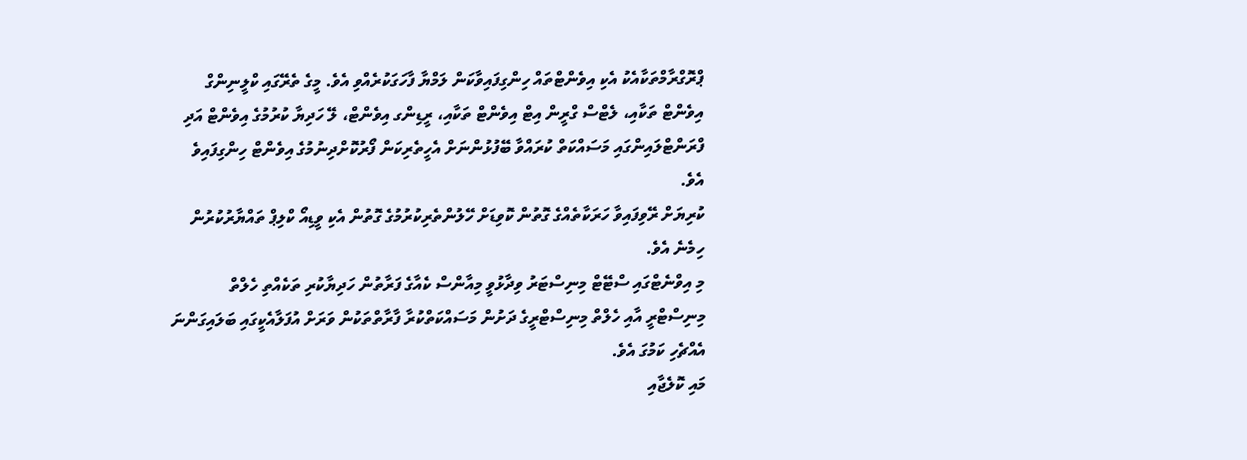ޕްރޮގްރާމްތަކާއެކު އެކި އިވެންޓްތައް ހިންގިފައިވާކަން ލަމްޔާ ފާހަގަކުރެއްވި އެވެ. މީގެ ތެރޭގައި ކްލީނިންގް އިވެންޓް ތަކާއި، ލެޓްސް ގްރީން އިޓް އިވެންޓް ތަކާއި، ރީޑިންގ އިވެންޓް، ލޭ ހަދިޔާ ކުރުމުގެ އިވެންޓް އަދި ފްރަންޓްލައިންގައި މަސައްކަތް ކުރައްވާ ބޭފުޅުންނަށް އެހީތެރިކަން ފޯރުކޮށްދިނުމުގެ އިވެންޓް ހިންގިފައިވެ އެވެ.
ކުރިޔަށް ރޭވިފައިވާ ހަރަކާތެއްގެ ގޮތުން ކޮވިޑަށް ހޭލުންތެރިކުރުމުގެ ގޮތުން އެކި ވީޑިއޯ ކްލިޕް ތައްޔާރުކުރުން ހިމެނެ އެވެ.
މި އިވްނެޓްގައި ސްޓޭޓް މިނިސްޓަރު ވިދާޅުވީ މިއާންސް ކެއާގެ ފަރާތުން ހަދިޔާކުރި ތަކެއްތި ހެލްތް މިނިސްޓްރީ އާއި ހެލްތް މިނިސްޓްރީގެ ދަށުން މަސައްކަތްކުރާ ފާރާތްތަކުން ވަރަށް އުފަލާއެކީގައި ބަލައިގަންނަ އެއްޗެހި ކަމުގަ އެވެ.
މައި ކޮލެޖާއި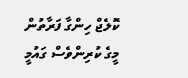ކޮލެޖް ހިންގާ ފަރާތުން މީގެ ކުރިންވެސް ގައުމީ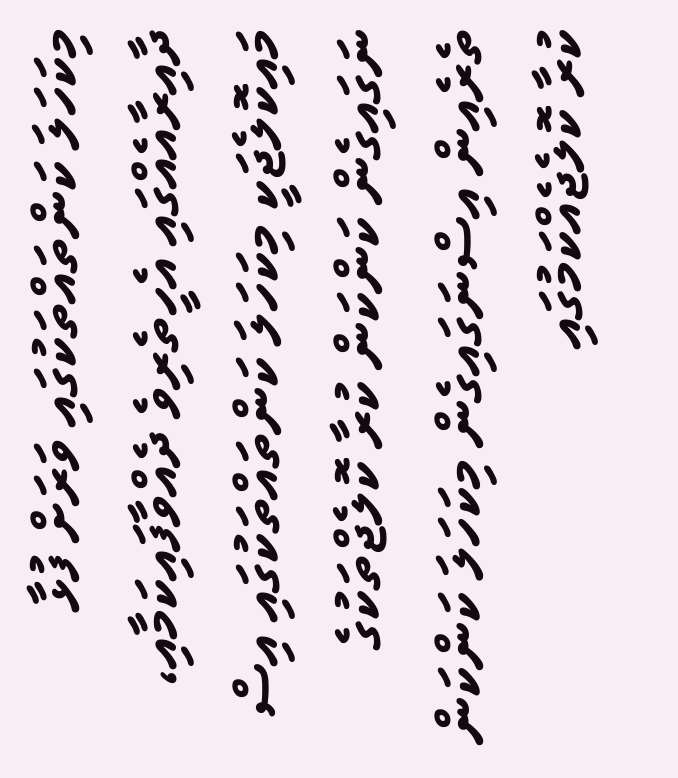މިކަހަލަ ކަންތައްތަކުގައި ވަރަށް ފުޅާ ދާއިރާއެއްގައި އެހީތެރިވެ ދެއްވާފައިކަމާއި، މައިކޮލެޖަކީ މިކަހަލަ ކަންތައްތަކުގައި އިސް ނަގައިގެން ކަންކަން ކުރާ ކޮލެޖްތަކުގެ ތެރެއިން އިސްނަގައިގެން މިކަހަލަ ކަންކަން ކުރާ ކޮލެޖެއްކަމުގައި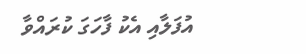އުފަލާއި އެކު ފާހަގަ ކުރައްވާ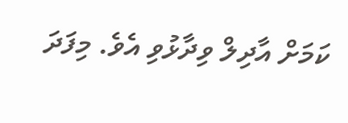ކަމަށް އާދިލް ވިދާޅުވި އެވެ. މިފަދަ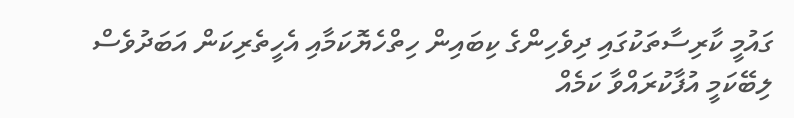ގައުމީ ކާރިސާތަކުގައި ދިވެހިންގެ ކިބައިން ހިތްހެޔޮކަމާއި އެހީތެރިކަން އަބަދުވެސް ލިބޭކަމީ އުފާކުރައްވާ ކަމެއް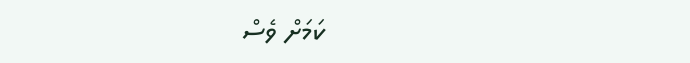ކަމަށް ވެސް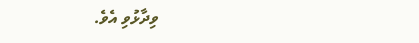ވިދާޅުވި އެވެ.